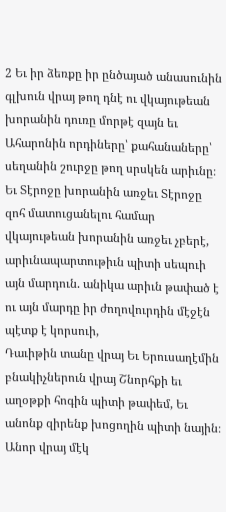2 Եւ իր ձեռքը իր ընծայած անասունին գլխուն վրայ թող դնէ ու վկայութեան խորանին դուռը մորթէ զայն եւ Ահարոնին որդիները՝ քահանաները՝ սեղանին շուրջը թող սրսկեն արիւնը։
Եւ Տէրոջը խորանին առջեւ Տէրոջը զոհ մատուցանելու համար վկայութեան խորանին առջեւ չբերէ, արիւնապարտութիւն պիտի սեպուի այն մարդուն. անիկա արիւն թափած է ու այն մարդը իր ժողովուրդին մէջէն պէտք է կորսուի,
Դաւիթին տանը վրայ Եւ Երուսաղէմին բնակիչներուն վրայ Շնորհքի եւ աղօթքի հոգին պիտի թափեմ, Եւ անոնք զիրենք խոցողին պիտի նային։ Անոր վրայ մէկ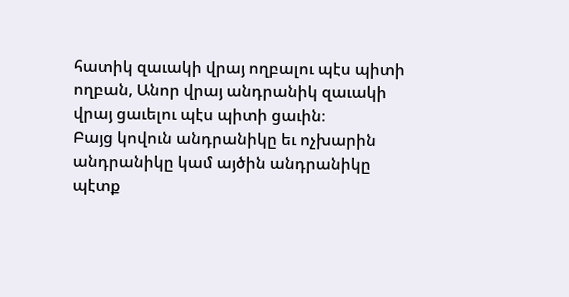հատիկ զաւակի վրայ ողբալու պէս պիտի ողբան, Անոր վրայ անդրանիկ զաւակի վրայ ցաւելու պէս պիտի ցաւին։
Բայց կովուն անդրանիկը եւ ոչխարին անդրանիկը կամ այծին անդրանիկը պէտք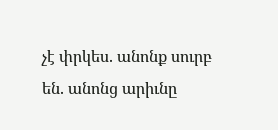չէ փրկես. անոնք սուրբ են. անոնց արիւնը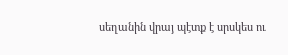սեղանին վրայ պէտք է սրսկես ու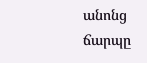անոնց ճարպը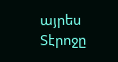այրես Տէրոջը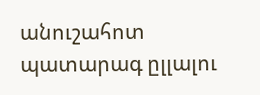անուշահոտ պատարագ ըլլալու